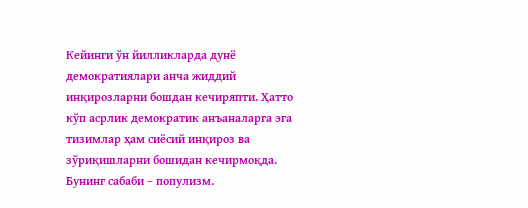Кейинги ўн йилликларда дунё демократиялари анча жиддий инқирозларни бошдан кечиряпти. Ҳатто кўп асрлик демократик анъаналарга эга тизимлар ҳам сиёсий инқироз ва зўриқишларни бошидан кечирмоқда. Бунинг сабаби – популизм.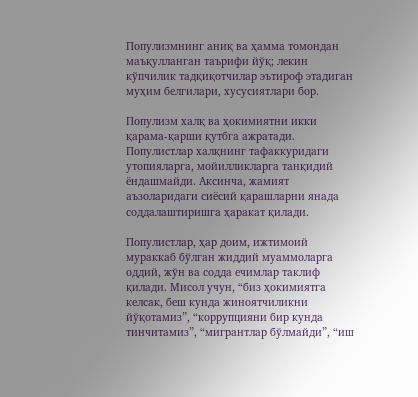Популизмнинг аниқ ва ҳамма томондан маъқулланган таърифи йўқ; лекин кўпчилик тадқиқотчилар эътироф этадиган муҳим белгилари, хусусиятлари бор.

Популизм халқ ва ҳокимиятни икки қарама-қарши қутбга ажратади. Популистлар халқнинг тафаккуридаги утопияларга, мойилликларга танқидий ёндашмайди. Аксинча, жамият аъзоларидаги сиёсий қарашларни янада соддалаштиришга ҳаракат қилади.

Популистлар, ҳар доим, ижтимоий мураккаб бўлган жиддий муаммоларга оддий, жўн ва содда ечимлар таклиф қилади. Мисол учун, “биз ҳокимиятга келсак, беш кунда жиноятчиликни йўқотамиз”, “коррупцияни бир кунда тинчитамиз”, “мигрантлар бўлмайди”, “иш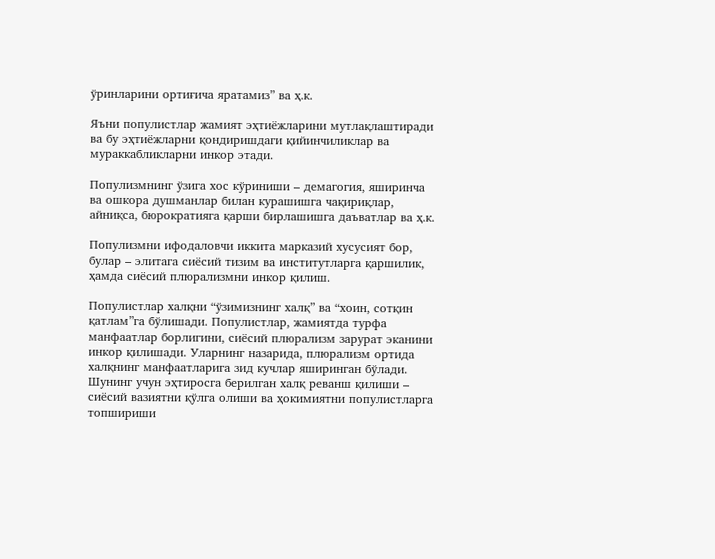ўринларини ортиғича яратамиз” ва ҳ.к.

Яъни популистлар жамият эҳтиёжларини мутлақлаштиради ва бу эҳтиёжларни қондиришдаги қийинчиликлар ва мураккабликларни инкор этади.

Популизмнинг ўзига хос кўриниши – демагогия, яширинча ва ошкора душманлар билан курашишга чақириқлар, айниқса, бюрократияга қарши бирлашишга даъватлар ва ҳ.к.

Популизмни ифодаловчи иккита марказий хусусият бор, булар – элитага сиёсий тизим ва институтларга қаршилик, ҳамда сиёсий плюрализмни инкор қилиш.

Популистлар халқни “ўзимизнинг халқ” ва “хоин, сотқин қатлам”га бўлишади. Популистлар, жамиятда турфа манфаатлар борлигини, сиёсий плюрализм зарурат эканини инкор қилишади. Уларнинг назарида, плюрализм ортида халқнинг манфаатларига зид кучлар яширинган бўлади. Шунинг учун эҳтиросга берилган халқ реванш қилиши – сиёсий вазиятни қўлга олиши ва ҳокимиятни популистларга топшириши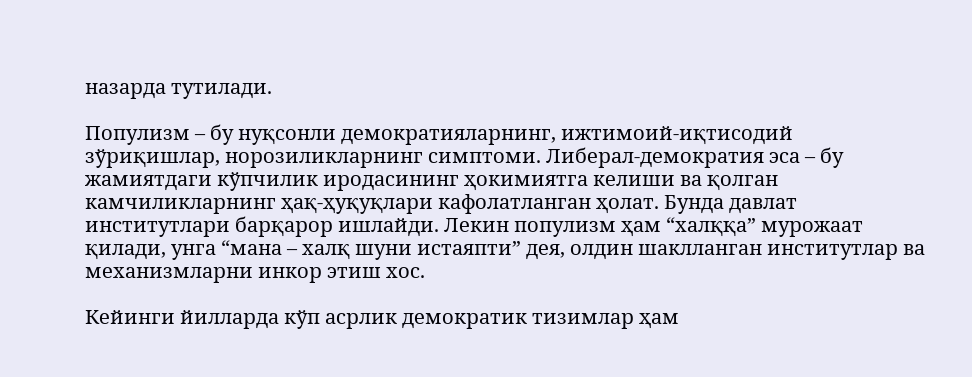назарда тутилади.

Популизм – бу нуқсонли демократияларнинг, ижтимоий-иқтисодий зўриқишлар, норозиликларнинг симптоми. Либерал-демократия эса – бу жамиятдаги кўпчилик иродасининг ҳокимиятга келиши ва қолган камчиликларнинг ҳақ-ҳуқуқлари кафолатланган ҳолат. Бунда давлат институтлари барқарор ишлайди. Лекин популизм ҳам “халққа” мурожаат қилади, унга “мана – халқ шуни истаяпти” дея, олдин шаклланган институтлар ва механизмларни инкор этиш хос.

Кейинги йилларда кўп асрлик демократик тизимлар ҳам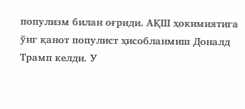популизм билан оғриди. АҚШ ҳокимиятига ўнг қанот популист ҳисобланмиш Доналд Трамп келди. У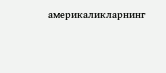америкаликларнинг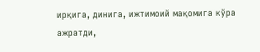ирқига, динига, ижтимоий мақомига кўра ажратди,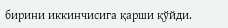бирини иккинчисига қарши қўйди.